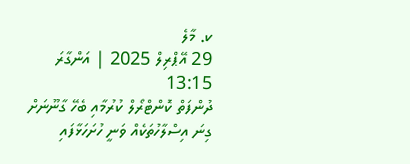ކ. މާލެ
29 އޭޕްރިލް 2025 | އަންގާރަ 13:15
ދުންފަތް ކޮންޓްރޯލް ކުރުމާއި ބެހޭ ގާނޫނަށް ގިނަ އިސްލާހުތަކެއް ވަނީ ހުށަހަޅާފައި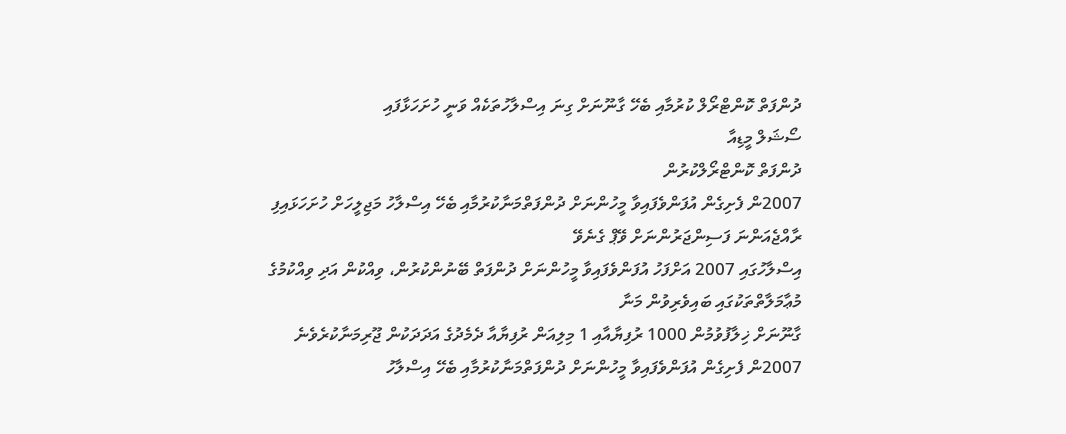ދުންފަތް ކޮންޓްރޯލް ކުރުމާއި ބެހޭ ގާނޫނަށް ގިނަ އިސްލާހުތަކެއް ވަނީ ހުށަހަޅާފައި
ސޯޝަލް މީޑިއާ
ދުންފަތް ކޮންޓްރޯލްކުރުން
2007ން ފެށިގެން އުފަންވެފައިވާ މީހުންނަށް ދުންފަތްމަނާކުރުމާއި ބެހޭ އިސްލާހު މަޖިލީހަށް ހުށަހަޅައިފި
ރާއްޖެއަންނަ ފަސިންޖަރުންނަށް ވޭޕް ގެނެވޭ
އިސްލާހުގައި 2007 އަށްފަހު އުފަންވެފައިވާ މީހުންނަށް ދުންފަތް ބޭނުންކުރުން، ވިއްކުން އަދި ވިއްކުމުގެ މުޢާމަލާތްތަކުގައި ބައިވެރިވުން މަނާ
ގާނޫނަށް ޚިލާފުވުމުން 1000 ރުފިޔާއާއި 1 މިލިއަން ރުފިޔާއާ ދެމެދުގެ އަދަދަކުން ޖޫރިމަނާކުރެވެނެ
2007ން ފެށިގެން އުފަންވެފައިވާ މީހުންނަށް ދުންފަތްމަނާކުރުމާއި ބެހޭ އިސްލާހު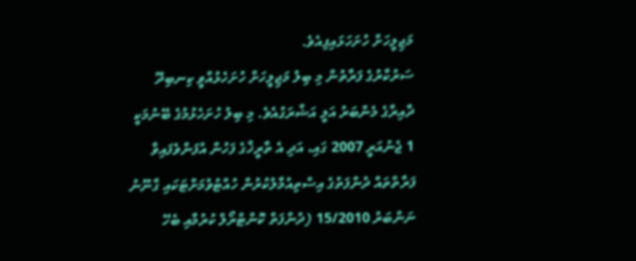މަޖިލީހަށް ހުށަހަޅައިފިއެވެ.
ސަރުކާރުގެ ފަރާތުން މި ބިލު މަޖިލީހަށް ހުށަހެޅުއްވީ ކިނބިދޫ ދާއިރާގެ މެންބަރު އަލީ އަޝްރަގުއެވެ. މި ބިލު ހުށަހެޅުމުގެ ބޭނުމަކީ 1 ޖެނުއަރީ 2007 ގައި، އަދި އެ ތާރީޚްގެ ފަހުން އުފަންވެފައިވާ ފަރާތްތައް ދުންފަތުގެ އިސްތިއުމާލުކުރުން ހުއްޓުވުމަށްޓަކައި ގާނޫނު ނަންބަރު 15/2010 (ދުންފަތް ކޮންޓްރޯލް ކުރުމާއި ބެހޭ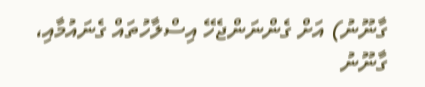ގާނޫނު) އަށް ގެންނަންޖެހޭ އިސްލާހުތައް ގެނައުމާއި، ގާނޫނު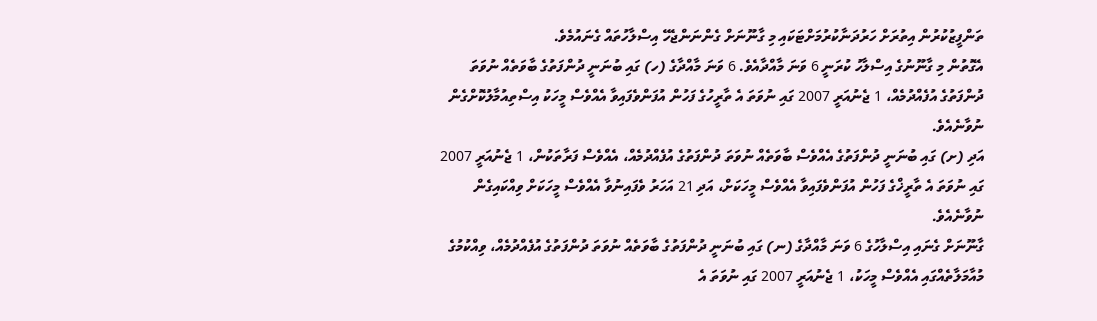ތަންފީޒުކުރުން އިތުރަށް ހަރުދަނާކުރުމަށްޓަކައި މި ގާނޫނަށް ގެންނަންޖެހޭ އިސްލާހުތައް ގެނައުމެވެ.
އެގޮތުން މި ގާނޫނުގެ އިސްލާހު ކުރަނީ 6 ވަނަ މާއްދާއެވެ. 6 ވަނަ މާއްދާގެ (ހ) ގައި ބުނަނީ ދުންފަތުގެ ބާވަތެއް ނުވަތަ ދުންފަތުގެ އުފެއްދުމެއް، 1 ޖެނުއަރީ 2007 ގައި ނުވަތަ އެ ތާރީހުގެ ފަހުން އުފަންވެފައިވާ އެއްވެސް މީހަކު އިސްތިއުމާލުކޮށްގެން ނުވާނެއެވެ.
އަދި (ށ) ގައި ބުނަނީ ދުންފަތުގެ އެއްވެސް ބާވަތެއް ނުވަތަ ދުންފަތުގެ އުފެއްދުމެއް، އެއްވެސް ފަރާތަކުން، 1 ޖެނުއަރީ 2007 ގައި ނުވަތަ އެ ތާރީޚްގެ ފަހުން އުފަންވެފައިވާ އެއްވެސް މީހަކަށް، އަދި 21 އަހަރު ވެފައިނުވާ އެއްވެސް މީހަކަށް ވިއްކައިގެން ނުވާނެއެވެ.
ގާނޫނަށް ގެނައި އިސްލާހުގެ 6 ވަނަ މާއްދާގެ (ނ) ގައި ބުނަނީ ދުންފަތުގެ ބާވަތެއް ނުވަތަ ދުންފަތުގެ އުފެއްދުމެއް، ވިއްކުމުގެ މުއާމަލާތެއްގައި އެއްވެސް މީހަކު، 1 ޖެނުއަރީ 2007 ގައި ނުވަތަ އެ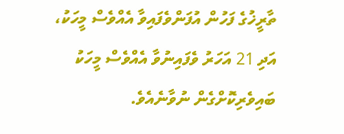ތާރީޚުގެ ފަހުން އުފަންވެފައިވާ އެއްވެސް މީހަކު، އަދި 21 އަހަރު ވެފައިނުވާ އެއްވެސް މީހަކު ބައިވެރިކޮށްގެން ނުވާނެއެވެ.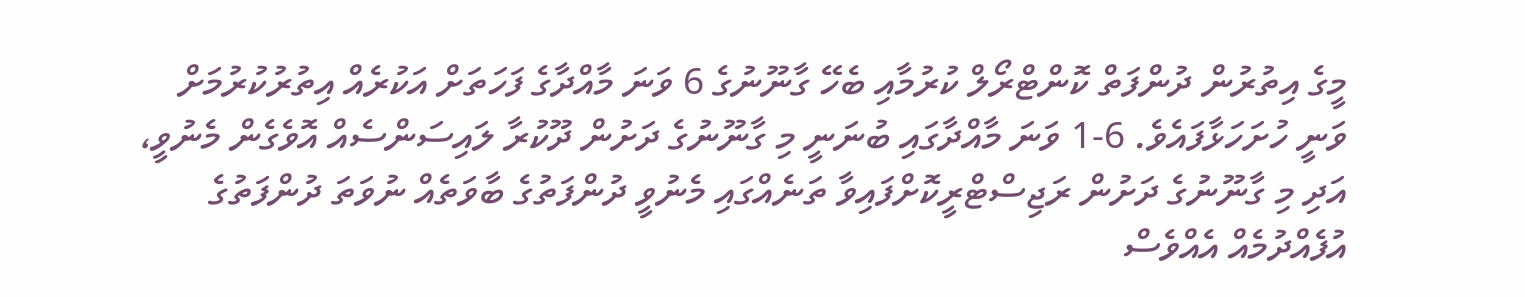މީގެ އިތުރުން ދުންފަތް ކޮންޓްރޯލް ކުރުމާއި ބެހޭ ގާނޫނުގެ 6 ވަނަ މާއްދާގެ ފަހަތަށް އަކުރެއް އިތުރުކުރުމަށް ވަނީ ހުށަހަޅާފައެވެ. 6-1 ވަނަ މާއްދާގައި ބުނަނީ މި ގާނޫނުގެ ދަށުން ދޫކުރާ ލައިސަންސެއް އޮވެގެން މެނުވީ، އަދި މި ގާނޫނުގެ ދަށުން ރަޖިސްޓްރީކޮށްފައިވާ ތަނެއްގައި މެނުވީ ދުންފަތުގެ ބާވަތެއް ނުވަތަ ދުންފަތުގެ އުފެއްދުމެއް އެއްވެސް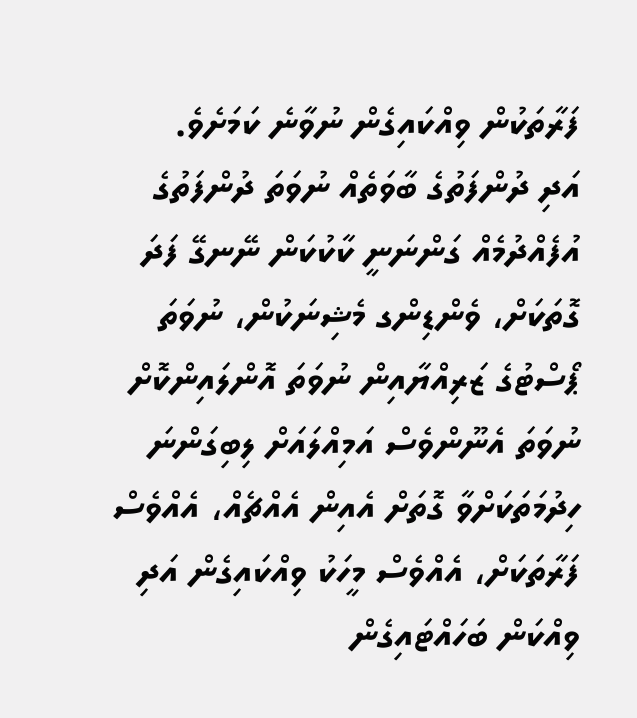ފަރާތަކުން ވިއްކައިގެން ނުވާނެ ކަމަށެވެ.
އަދި ދުންފަތުގެ ބާވަތެއް ނުވަތަ ދުންފަތުގެ އުފެއްދުމެއް ގަންނަނީ ކާކުކަން ނޭނގޭ ފަދަ ގޮތަކަށް، ވެންޑިންގ މެޝިނަކުން، ނުވަތަ ޕޯސްޓުގެ ޒަރިއްޔާއިން ނުވަތަ އޮންލައިންކޮށް ނުވަތަ އެނޫންވެސް އަމިއްލައަށް ލިބިގަންނަ ހިދުމަތަކަށްވާ ގޮތަށް އެއިން އެއްޗެއް، އެއްވެސް ފަރާތަކަށް، އެއްވެސް މީހަކު ވިއްކައިގެން އަދި ވިއްކަން ބަހައްޓައިގެން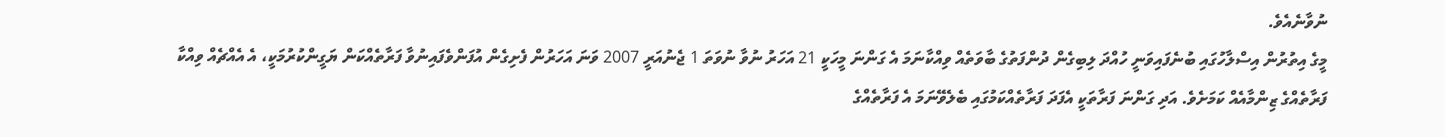ނުވާނެއެވެ.
މީގެ އިތުރުން އިސްލާހުގައި ބުނެފައިވަނީ ހުއްދަ ލިބިގެން ދުންފަތުގެ ބާވަތެއް ވިއްކާނަމަ އެ ގަންނަ މީހަކީ 21 އަހަރު ނުވާ ނުވަތަ 1 ޖެނުއަރީ 2007 ވަނަ އަހަރުން ފެށިގެން އުފަންވެފައިނުވާ ފަރާތެއްކަން ޔަގީންކުރުމަކީ، އެ އެއްޗެއް ވިއްކާ ފަރާތެއްގެ ޒިންމާއެއް ކަމަށެވެ. އަދި ގަންނަ ފަރާތަކީ އެފަދަ ފަރާތެއްކަމުގައި ބެލެވޭނަމަ އެ ފަރާތެއްގެ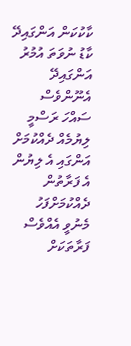ކާކުކަން އަންގައިދޭ ކާޑު ނުވަތަ އުމުރު އަންގައިދޭ އެނޫންވެސް ސައްހަ ރަސްމީ ލިޔުމެއް ދެއްކުމަށް އަންގައި އެ ލިޔުން އެ ފަރާތުން ދެއްކުމަށްފަހު މެނުވީ އެއްވެސް ފަރާތަކަށް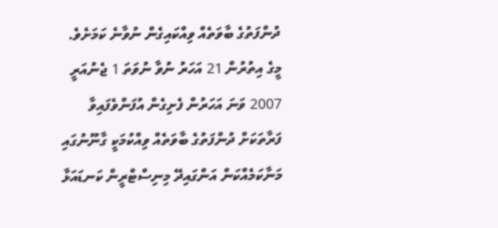ދުންފަތުގެ ބާވަތެއް ވިއްކައިގެން ނުވާނެ ކަމަށެވެ.
މީގެ އިތުރުން 21 އަހަރު ނުވާ ނުވަތަ 1 ޖެނުއަރީ 2007 ވަނަ އަހަރުން ފެށިގެން އުފަންވެފައިވާ ފަރާތަކަށް ދުންފަތުގެ ބާވަތެއް ވިއްކުމަކީ ގާނޫނުގައި މަނާކަމެއްކަން އަންގައިދޭ މިނިސްޓްރީން ކަނޑައަޅާ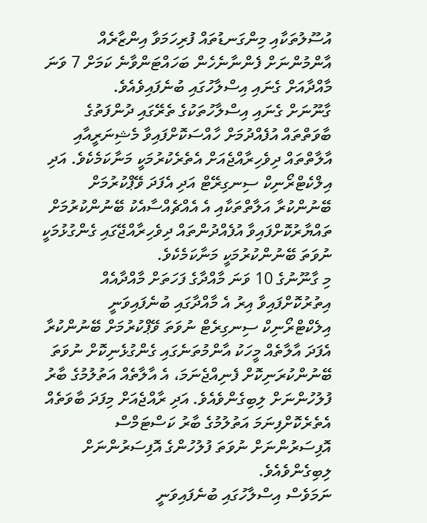އުސޫލުތަކާއި މިންގަނޑުތައް ފުރިހަމަވާ އިންޒާރެއް އާންމުންނަށް ފެންނާނެހެން ބަހައްޓަންވާނެ ކަމަށް 7 ވަނަ މާއްދާއަށް ގެނައި އިސްލާހުގައި ބުނެފައިވެއެވެ.
ގާނޫނަށް ގެނައި އިސްލާހުތަކުގެ ތެރޭގައި ދުންފަތުގެ ބާވަތްތައް އުފެއްދުމަށް ހާއްސަކޮށްފައިވާ މެޝިނަރީއާއި އާލާތްތައް ދިވެހިރާއްޖެއަށް އެތެރެކުރުމަކީ މަނާކަމެކެވެ. އަދި އިލްކެޓްރޯނިކް ސިނގިރޭޓް އަދި އެފަދަ ވޭޕްކުރުމަށް ބޭނުންކުރާ އަލާތްތަކާއި އެ އެއްޗެއްސާއެކު ބޭނުންކުރުމަށް ތައްޔާރުކޮށްފައިވާ އުފެއްދުންތައް ދިވެހިރާއްޖޭގައި ގެންގުޅުމަކީ ނުވަތަ ބޭނުންކުރުމަކީ މަނާކަމެކެވެ.
މި ގާނޫނުގެ 10 ވަނަ މާއްދާގެ ފަހަތަށް މާއްދާއެއް އިތުރުކޮށްފައިވާ އިރު އެ މާއްދާގައި ބުނެފައިވަނީ އިލެކްޓްރޯނިކް ސިނގިރެޓް ނުވަތަ ވޭޕްކުރުމަށް ބޭނުންކުރާ އެފަދަ އާލާތެއް މީހަކު އާންމުތަނެގައި ގެންގުޅެނިކޮށް ނުވަތަ ބޭނުންކުރަނިކޮށް ފެނިއްޖެނަމަ، އެ އާލާތެއް އަތުލުމުގެ ބާރު ފުލުހުންނަށް ލިބިގެންވެއެވެ. އަދި ރާއްޖެއަށް މިފަދަ ބާވަތެއް އެތެރެކޮށްފިނަމަ އަތުލުމުގެ ބާރު ކަސްޓަމްސް އޮފިސަރުންނަށް ނުވަތަ ފުލުހުންގެ އޮފިސަރުންނަށް ލިބިގެންވެއެވެ.
ނަމަވެސް އިސްލާހުގައި ބުނެފައިވަނީ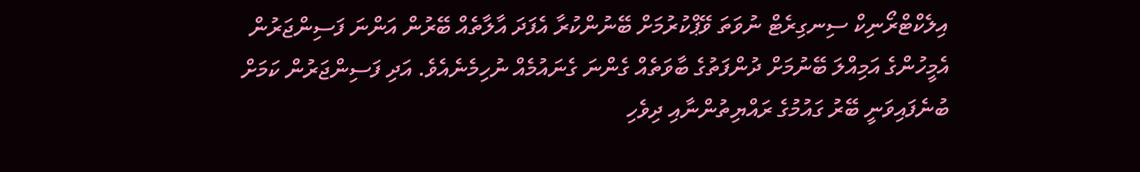އިލެކްޓްރޯނިކް ސިނގިރެޓް ނުވަތަ ވޭޕްކުރުމަށް ބޭނުންކުރާ އެފަދަ އާލާތެއް ބޭރުން އަންނަ ފަސިންޖަރުން އެމީހުންގެ އަމިއްލަ ބޭނުމަށް ދުންފަތުގެ ބާވަތެއް ގެންނަ ގެނައުމެއް ނުހިމެނެއެވެ. އަދި ފަސިންޖަރުން ކަމަށް ބުނެފައިވަނީ ބޭރު ގައުމުގެ ރައްޔިތުންނާއި ދިވެހި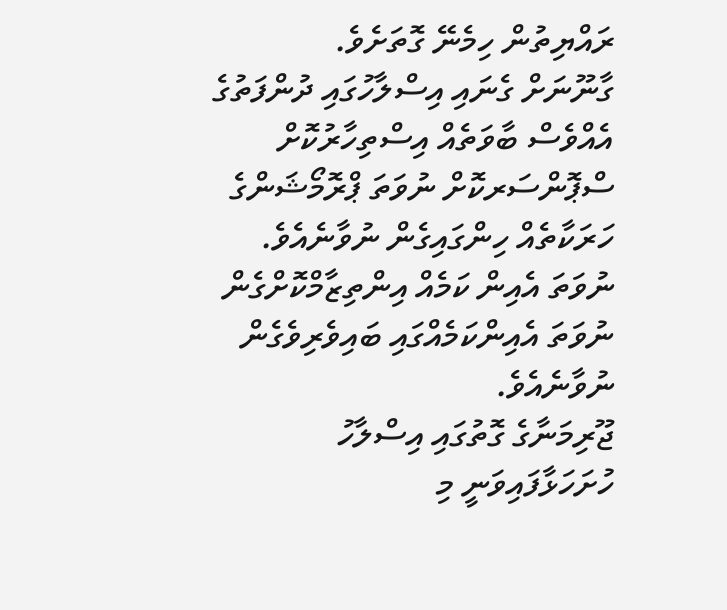ރައްޔިތުން ހިމެނޭ ގޮތަށެވެ.
ގާނޫނަށް ގެނައި އިސްލާހުގައި ދުންފަތުގެ އެއްވެސް ބާވަތެއް އިސްތިހާރުކޮށް ސްޕޮންސަރކޮށް ނުވަތަ ޕްރޮމޯޝަންގެ ހަރަކާތެއް ހިންގައިގެން ނުވާނެއެވެ. ނުވަތަ އެއިން ކަމެއް އިންތިޒާމްކޮށްގެން ނުވަތަ އެއިންކަމެއްގައި ބައިވެރިވެގެން ނުވާނެއެވެ.
ޖޫރިމަނާގެ ގޮތުގައި އިސްލާހު ހުށަހަޅާފައިވަނީ މި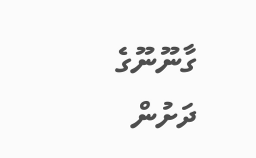ގާނޫނޫގެ ދަށުން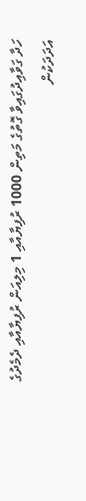ހަދާ ގަވާއިދުގައިވާ ގޮތުގެ މަތިން 1000 ރުފިޔާއާއި 1 މިލިއަން ރުފިޔާއާއި ދެމެދުގެ އަދަދަކުން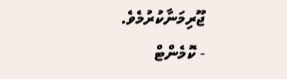ޖޫރިމަނާކުރުމެވެ.
- ކޮމެންޓް